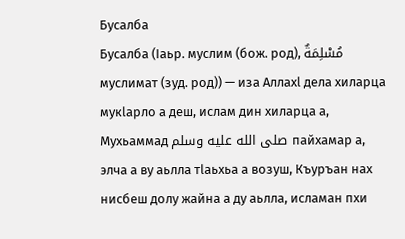Бусалба
Бусалба (Ӏаьр. муслим (бож. род), مُسْلِمَةٌ муслимат (зуд. род)) — иза Аллахӏ дела хиларца мукӏарло а деш, ислам дин хиларца а, Мухьаммад صلى الله عليه وسلم пайхамар а, элча а ву аьлла тӏаьхьа а возуш, Къуръан нах нисбеш долу жайна а ду аьлла, исламан пхи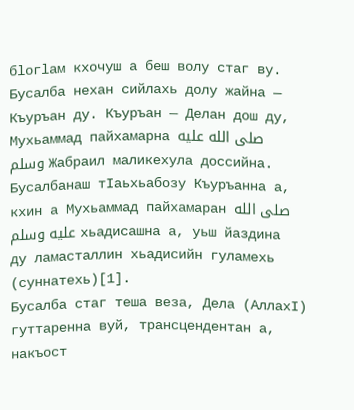бӏогӏам кхочуш а беш волу стаг ву.
Бусалба нехан сийлахь долу жайна — Къуръан ду. Къуръан — Делан дош ду, Мухьаммад пайхамарна صلى الله عليه وسلم Жабраил маликехула доссийна. Бусалбанаш тIаьхьабозу Къуръанна а, кхин а Мухьаммад пайхамаран صلى الله عليه وسلم хьадисашна а, уьш йаздина ду ламасталлин хьадисийн гуламехь (суннатехь)[1].
Бусалба стаг теша веза, Дела (АллахӀ) гуттаренна вуй, трансцендентан а, накъост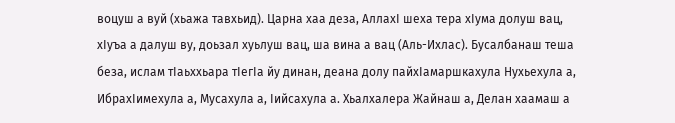воцуш а вуй (хьажа тавхьид). Царна хаа деза, АллахI шеха тера хIума долуш вац, хIуъа а далуш ву, доьзал хуьлуш вац, ша вина а вац (Аль-Ихлас). Бусалбанаш теша беза, ислам тIаьххьара тIегIа йу динан, деана долу пайхIамаршкахула Нухьехула а, ИбрахIимехула а, Мусахула а, Ӏийсахула а. Хьалхалера Жайнаш а, Делан хаамаш а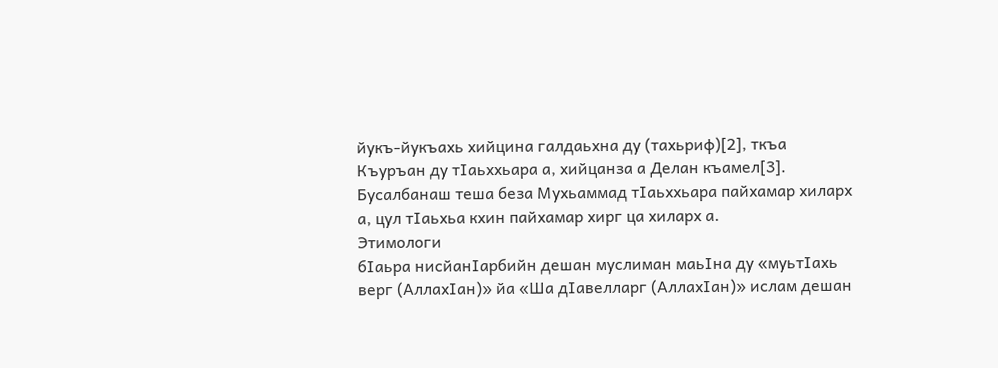йукъ-йукъахь хийцина галдаьхна ду (тахьриф)[2], ткъа Къуръан ду тIаьххьара а, хийцанза а Делан къамел[3]. Бусалбанаш теша беза Мухьаммад тIаьххьара пайхамар хиларх а, цул тIаьхьа кхин пайхамар хирг ца хиларх а.
Этимологи
бӀаьра нисйанIарбийн дешан муслиман маьIна ду «муьтIахь верг (АллахIан)» йа «Ша дIавелларг (АллахIан)» ислам дешан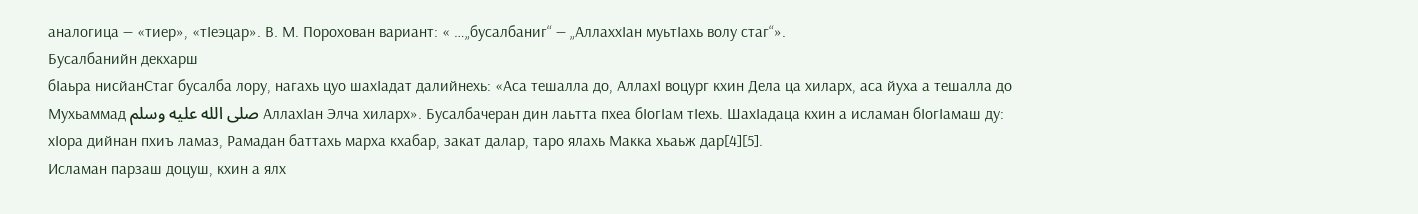аналогица — «тиер», «тIеэцар». В. М. Порохован вариант: « …„бусалбаниг“ — „АллаххIан муьтIахь волу стаг“».
Бусалбанийн декхарш
бӀаьра нисйанСтаг бусалба лору, нагахь цуо шахIадат далийнехь: «Аса тешалла до, АллахI воцург кхин Дела ца хиларх, аса йуха а тешалла до Мухьаммад صلى الله عليه وسلم АллахIан Элча хиларх». Бусалбачеран дин лаьтта пхеа бIогIам тIехь. ШахIадаца кхин а исламан бIогIамаш ду: хIора дийнан пхиъ ламаз, Рамадан баттахь марха кхабар, закат далар, таро ялахь Макка хьаьж дар[4][5].
Исламан парзаш доцуш, кхин а ялх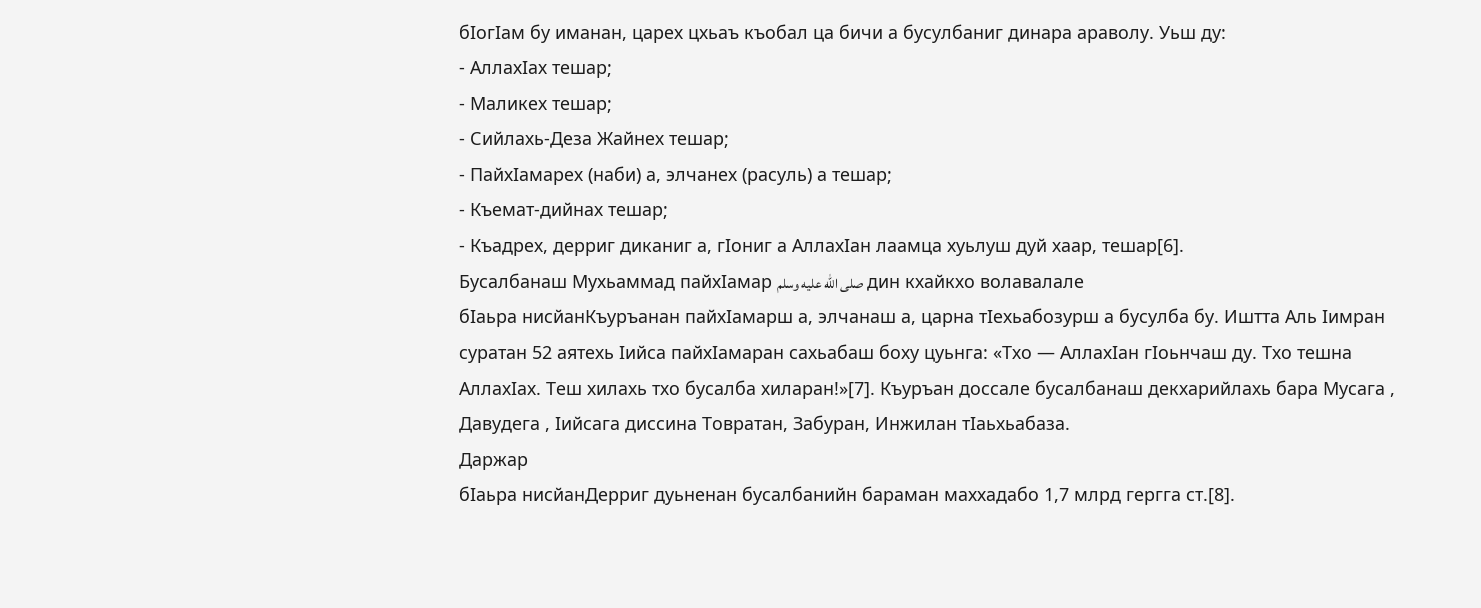бIогIам бу иманан, царех цхьаъ къобал ца бичи а бусулбаниг динара араволу. Уьш ду:
- АллахIах тешар;
- Маликех тешар;
- Сийлахь-Деза Жайнех тешар;
- ПайхIамарех (наби) а, элчанех (расуль) а тешар;
- Къемат-дийнах тешар;
- Къадрех, дерриг диканиг а, гIониг а АллахIан лаамца хуьлуш дуй хаар, тешар[6].
Бусалбанаш Мухьаммад пайхIамар صلى الله عليه وسلم дин кхайкхо волавалале
бӀаьра нисйанКъуръанан пайхIамарш а, элчанаш а, царна тIехьабозурш а бусулба бу. Иштта Аль Iимран суратан 52 аятехь Iийса пайхIамаран сахьабаш боху цуьнга: «Тхо — АллахIан гIоьнчаш ду. Тхо тешна АллахIах. Теш хилахь тхо бусалба хиларан!»[7]. Къуръан доссале бусалбанаш декхарийлахь бара Мусага , Давудега , Iийсага диссина Товратан, Забуран, Инжилан тIаьхьабаза.
Даржар
бӀаьра нисйанДерриг дуьненан бусалбанийн бараман маххадабо 1,7 млрд гергга ст.[8].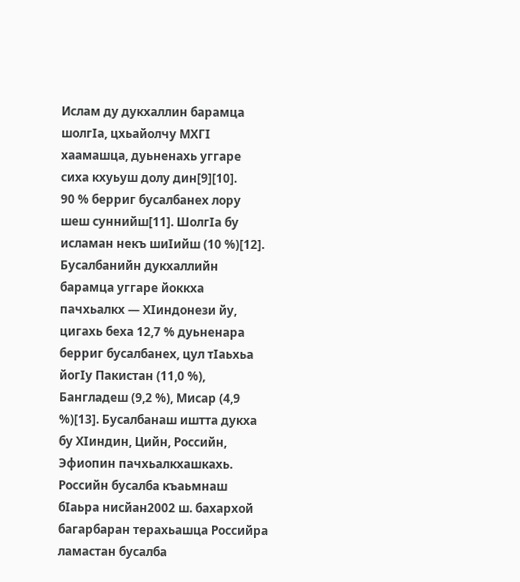Ислам ду дукхаллин барамца шолгIа, цхьайолчу МХГI хаамашца, дуьненахь уггаре сиха кхуьуш долу дин[9][10].
90 % берриг бусалбанех лору шеш суннийш[11]. ШолгIа бу исламан некъ шиIийш (10 %)[12].
Бусалбанийн дукхаллийн барамца уггаре йоккха пачхьалкх — ХӀиндонези йу, цигахь беха 12,7 % дуьненара берриг бусалбанех, цул тIаьхьа йогIу Пакистан (11,0 %), Бангладеш (9,2 %), Мисар (4,9 %)[13]. Бусалбанаш иштта дукха бу ХӀиндин, Цийн, Российн, Эфиопин пачхьалкхашкахь.
Российн бусалба къаьмнаш
бӀаьра нисйан2002 ш. бахархой багарбаран терахьашца Российра ламастан бусалба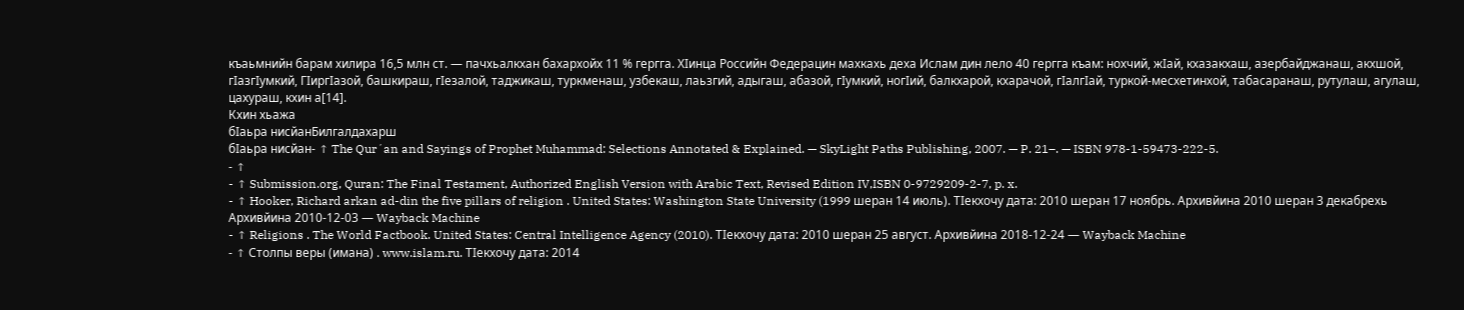къаьмнийн барам хилира 16,5 млн ст. — пачхьалкхан бахархойх 11 % гергга. ХIинца Российн Федерацин махкахь деха Ислам дин лело 40 гергга къам: нохчий, жӀай, кхазакхаш, азербайджанаш, акхшой, гӀазгӀумкий, ГӀиргӀазой, башкираш, гIезалой, таджикаш, туркменаш, узбекаш, лаьзгий, адыгаш, абазой, гӀумкий, ногӀий, балкхарой, кхарачой, гӀалгӀай, туркой-месхетинхой, табасаранаш, рутулаш, агулаш, цахураш, кхин а[14].
Кхин хьажа
бӀаьра нисйанБилгалдахарш
бӀаьра нисйан- ↑ The Qurʼan and Sayings of Prophet Muhammad: Selections Annotated & Explained. — SkyLight Paths Publishing, 2007. — P. 21–. — ISBN 978-1-59473-222-5.
- ↑
- ↑ Submission.org, Quran: The Final Testament, Authorized English Version with Arabic Text, Revised Edition IV,ISBN 0-9729209-2-7, p. x.
- ↑ Hooker, Richard arkan ad-din the five pillars of religion . United States: Washington State University (1999 шеран 14 июль). ТӀекхочу дата: 2010 шеран 17 ноябрь. Архивйина 2010 шеран 3 декабрехь Архивйина 2010-12-03 — Wayback Machine
- ↑ Religions . The World Factbook. United States: Central Intelligence Agency (2010). ТӀекхочу дата: 2010 шеран 25 август. Архивйина 2018-12-24 — Wayback Machine
- ↑ Столпы веры (имана) . www.islam.ru. ТӀекхочу дата: 2014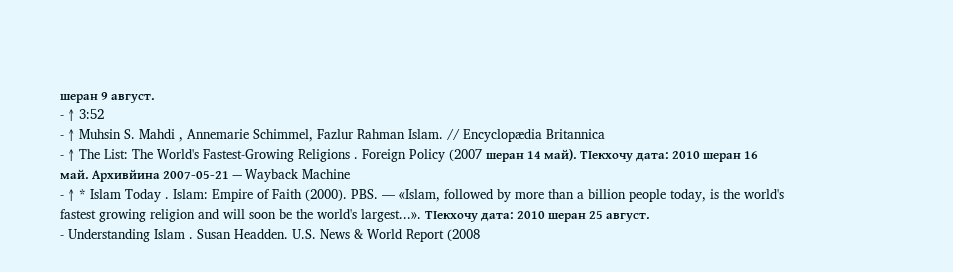шеран 9 август.
- ↑ 3:52
- ↑ Muhsin S. Mahdi , Annemarie Schimmel, Fazlur Rahman Islam. // Encyclopædia Britannica
- ↑ The List: The World's Fastest-Growing Religions . Foreign Policy (2007 шеран 14 май). ТӀекхочу дата: 2010 шеран 16 май. Архивйина 2007-05-21 — Wayback Machine
- ↑ * Islam Today . Islam: Empire of Faith (2000). PBS. — «Islam, followed by more than a billion people today, is the world's fastest growing religion and will soon be the world's largest...». ТӀекхочу дата: 2010 шеран 25 август.
- Understanding Islam . Susan Headden. U.S. News & World Report (2008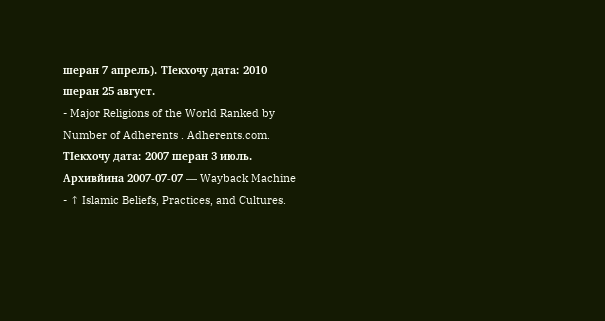шеран 7 апрель). ТӀекхочу дата: 2010 шеран 25 август.
- Major Religions of the World Ranked by Number of Adherents . Adherents.com. ТӀекхочу дата: 2007 шеран 3 июль. Архивйина 2007-07-07 — Wayback Machine
- ↑ Islamic Beliefs, Practices, and Cultures.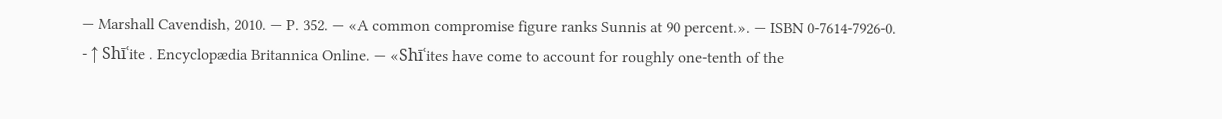— Marshall Cavendish, 2010. — P. 352. — «A common compromise figure ranks Sunnis at 90 percent.». — ISBN 0-7614-7926-0.
- ↑ Shīʿite . Encyclopædia Britannica Online. — «Shīʿites have come to account for roughly one-tenth of the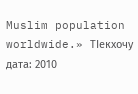Muslim population worldwide.» ТӀекхочу дата: 2010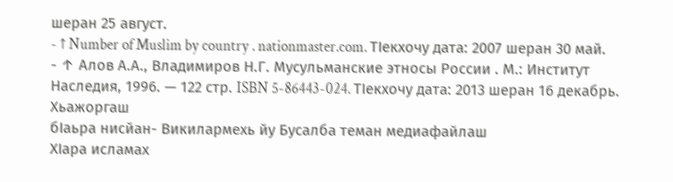шеран 25 август.
- ↑ Number of Muslim by country . nationmaster.com. ТӀекхочу дата: 2007 шеран 30 май.
- ↑ Алов А.А., Владимиров Н.Г. Мусульманские этносы России . М.: Институт Наследия, 1996. — 122 стр. ISBN 5-86443-024. ТӀекхочу дата: 2013 шеран 16 декабрь.
Хьажоргаш
бӀаьра нисйан- Викилармехь йу Бусалба теман медиафайлаш
ХӀара исламах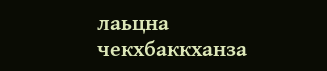лаьцна чекхбаккханза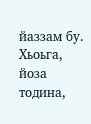йаззам бу. Хьоьга, йоза тодина,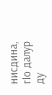нисдина, гӀо далур ду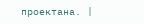проектана. |